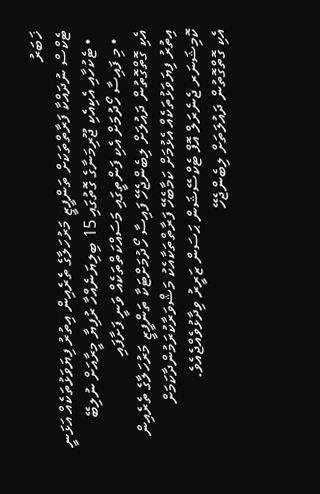ޚަބަރު
ޓެކްސް ނުދައްކާ ފަރާތްތަކަށް ތަންފީޒީ މަރުހަލާގެ ތެރެއިން އިތުރު ފިޔަވަޅުތަކެއް އަޅަނީ
  • ޓެކުހާއި އެކިއެކި ޖޫރިމަނާގެ ގޮތުގައި 15 ބިލިޔަނެއްހާ ރުފިޔާ މީރާއަށް ނުލިބޭ
  • މި ފައިސާ ހޯދުމަށް އެކި ފަންތީގައި މަސައްކަތްތަކެއް ވަނީ ފަށާފައި
އެކި ގޮތްގޮތުން ދައުލަށް ލިބެންޖެހޭ ފައިސާ ހޯދުމަށްޓަކާ ތަންފީޒީ މަރުހަލާގެ ތެރެއިން އިތުރު ފިޔަވަޅުތަކެއް އެޅުމަށް ކަމާބެހޭ ފަރާތްތަކާއެކު މަޝްވަރާކުރަމުންދާކަމަށް ކޮމިޝަނަރ ޖެނެރަލް އޮފް ޓެކްސޭޝަން ޙަސަން ޒަރީރު ވިދާޅުވެއްޖެއެވެ.
އެކި ގޮތްގޮތުން ދައުލަތަށް ލިބެންޖެހޭ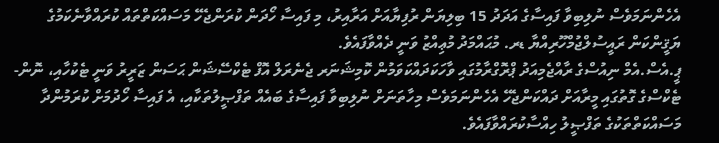އެހެންނަމަވެސް ނުލިބިވާ ފައިސާގެ އަދަދު 15 ބިލިޔަން ރުފިޔާއަށް އަރާއިރު، މި ފައިސާ ހޯދަން ކުރަންޖެހޭ މަސައްކަތްތައް ކުރައްވާނެކަމުގެ ޔަޤީންކަން ރައީސުލްޖުމްހޫރިއްޔާ ޑރ. މުޙައްމަދު މުޢިއްޒު ވަނީ ދެއްވާފައެވެ.
ޕީ.އެސް.އެމް ނިއުސްގެ ރާއްޖެމިއަދު ޕްރޮގްރާމުގައި ވާހަކަދައްކަވަމުން ކޮމިޝަނަރ ޖެނެރަލް އޮފް ޓެކްސޭޝަން ޙަސަން ޒަރީރު ވަނީ ޓެކުހާއި، ނޮން-ޓެކްސްގެ ގޮތުގައި މީރާއަށް ދައްކަންޖެހޭ އެހެންނަމަވެސް މިހާތަނަށް ނުލިބިވާ ފައިސާގެ ބައެއް ތަފްޞީލުތަކާއި، އެ ފައިސާ ހޯދުމަށް ކުރަމުންދާ މަސައްކަތްތަކުގެ ތަފްޞީލު ހިއްސާކުރައްވާފައެވެ.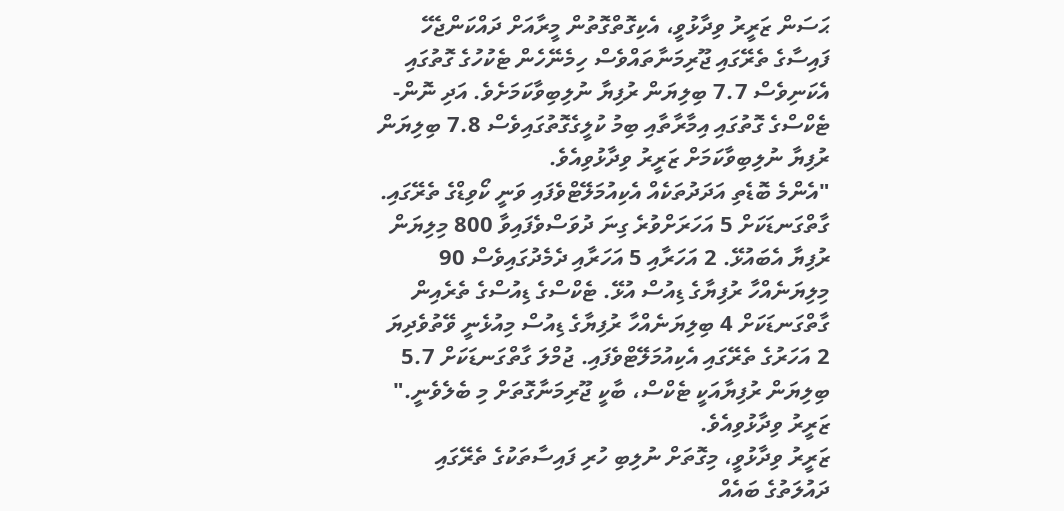ޙަސަން ޒަރީރު ވިދާޅުވީ، އެކިގޮތްގޮތުން މީރާއަށް ދައްކަންޖެހޭ ފައިސާގެ ތެރޭގައި ޖޫރިމަނާތައްވެސް ހިމެނޭހެން ޓެކުހުގެ ގޮތުގައި އެކަނިވެސް 7.7 ބިލިޔަން ރުފިޔާ ނުލިބިވާކަމަށެވެ. އަދި ނޮން-ޓެކްސްގެ ގޮތުގައި އިމާރާތާއި ބިމު ކުލީގެގޮތުގައިވެސް 7.8 ބިލިޔަން ރުފިޔާ ނުލިބިވާކަމަށް ޒަރީރު ވިދާޅުވިއެވެ.
"އެންމެ ބޮޑެތި އަދަދުތަކެއް އެކިއުމަލޭޓްވެފައި ވަނީ ކޯވިޑްގެ ތެރޭގައި. ގާތްގަނޑަކަށް 5 އަހަރަށްވުރެ ގިނަ ދުވަސްވެފައިވާ 800 މިލިޔަން ރުފިޔާ އެބައުޅޭ. 2 އަހަރާއި 5 އަހަރާއި ދެމެދުގައިވެސް 90 މިލިޔަނެއްހާ ރުފިޔާގެ ޑިއުސް އުޅޭ. ޓެކްސްގެ ޑިއުސްގެ ތެރެއިން ގާތްގަނޑަކަށް 4 ބިލިޔަނެއްހާ ރުފިޔާގެ ޑިއުސް މިއުޅެނީ ވޭތުވެދިޔަ 2 އަހަރުގެ ތެރޭގައި އެކިއުމަލޭޓްވެފައި. ޖުމްލަ ގާތްގަނޑަކަށް 5.7 ބިލިޔަން ރުފިޔާއަކީ ޓެކްސް، ބާކީ ޖޫރިމަނާގޮތަށް މި ބެލެވެނީ." ޒަރީރު ވިދާޅުވިއެވެ.
ޒަރީރު ވިދާޅުވީ، މިގޮތަށް ނުލިބި ހުރި ފައިސާތަކުގެ ތެރޭގައި ދައުލަތުގެ ބައެއް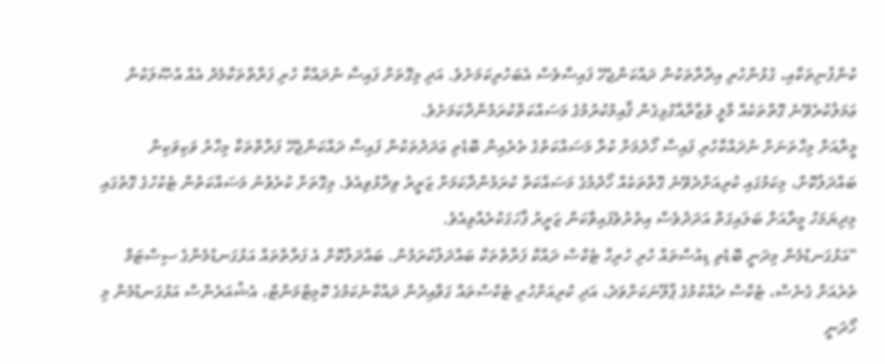ކުންފުނިތަކާއި، ގުޅުންހުރި އިދާރާތަކުން ދައްކަންޖެހޭ ފައިސާވެސް އެބަހުރިކަމަށެވެ. އަދި މިގޮތަށް ފައިސާ ނުދައްކާ ހުރި ފަރާތްތަކާމެދު އެއް އުޞޫލަކުން ޢަމަލުކުރެވޭނެ ގޮތްތަކެއް މާލީ ވުޒާރާއާގުޅިގެން ޤާއިމުކުރުމުގެ މަސައްކަތްކުރަމުންދާކަމަށެވެ.
މީރާއަށް މިހާތަނަށް ނުދައްކާހުރި ފައިސާ ހޯދުމަށް ކުރާ މަސައްކަތުގެ ތެރެއިން ބޮޑެތި ޢަދަދުތަކުން ފައިސާ ދައްކަންޖެހޭ ފަރާތްތަކާ މިހާރު ވަކިވަކިން ބައްދަލުކޮށް، މިކަމުގައި ކުރިއަށްދެވޭނެ ގޮތްތަކެއް ހޯދުމުގެ މަސައްކަތް ކުރަމުންދާކަމަށް ޒަރީރު ވިދާޅުވިއެވެ. މިގޮތަށް ކުރެވުނު މަސައްކަތުން ޓެކުހުގެ ގޮތުގައި މިދިޔަމަހު މީރާއަށް ބަލައިގަތް އަދަދުވެސް އިތުރުވެފައިވާކަން ޒަރީރު ފާހަގަކުރެއްވިއެވެ.
"އަޅުގަނޑުމެން މިދަނީ ބޮޑެތި ޑިއުސްތައް ހުރި ހުރިހާ ޓެކްސް ދައްކާ ފަރާތްތަކާ ބައްދަލުކުރަމުން. ބައްދަލުކޮށް އެ ފަރާތްތައް އަޅުގަނޑުމެންގެ ސިސްޓަމް ތެރެއަށް ގެނެސް، ޓެކްސް ދެއްކުމުގެ ޕްލޭނަކަށްވަދެ، އަދި ކުރިއަށްހުރި ޓެކްސްތައް ގަވާއިދުން ދައްކާނެކަމުގެ ކޮމިޓްމަންޓް، އެޝުއަރެންސް އަޅުގަނޑުމެން މި ހޯދަނީ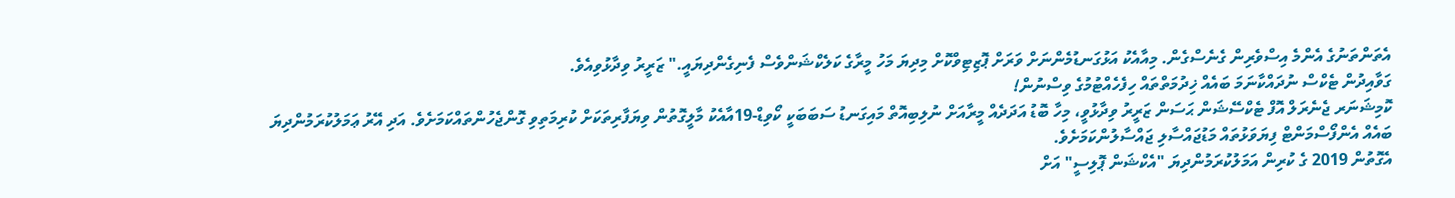އެތަންތަނުގެ އެންމެ އިސްވެރިން ގެނެސްގެން. މިއާއެކު އަޅުގަނޑުމެންނަށް ވަރަށް ޕޮޒިޓިވްކޮށް މިދިޔަ މަހު މީރާގެ ކަލެކްޝަންވެސް ފެނިގެންދިޔައީ." ޒަރީރު ވިދާޅުވިއެވެ.
ގަވާއިދުން ޓެކްސް ނުދައްކާނަމަ ބައެއް ޚިދުމަތްތައް ހިފެހެއްޓުމުގެ ވިސްނުން!
ކޮމިޝަނަރ ޖެނެރަލް އޮފް ޓެކްސޭޝަން ޙަސަން ޒަރީރު ވިދާޅުވީ، މިހާ ބޮޑު އަދަދެއް މީރާއަށް ނުލިބިއޮތް މައިގަނޑު ސަބަބަކީ ކޯވިޑް-19އާއެކު މާލީގޮތުން ވިޔަފާރިތަކަށް ކުރިމަތިވި ގޮންޖެހުންތައްކަމަށެވެ. އަދި އޭރު ޢަމަލުކުރަމުންދިޔަ ބައެއް އެންފޯސްމަންޓް ފިޔަވަޅުތައް މަޑުޖައްސާލި ޖައްސާލުންކަމަށެވެ.
އެގޮތުން 2019 ގެ ކުރިން އަމަލުކުރަމުންދިޔަ "އެކްޝަން ޕޮލިސީ" އަށް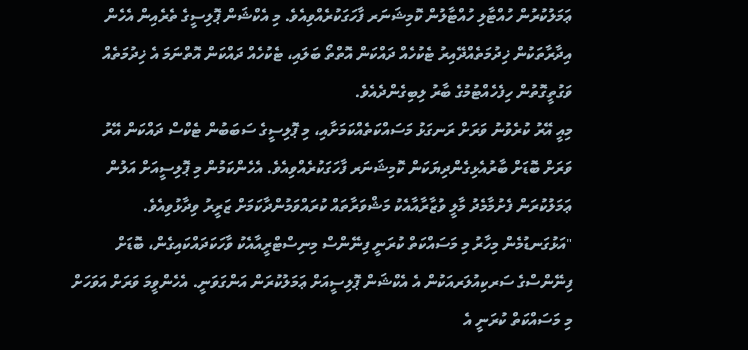ޢަމަލުކުރުން ހުއްޓާލި ހުއްޓާލުން ކޮމިޝަނަރ ފާހަގަކުރެއްވިއެވެ. މި އެކްޝަން ޕޮލިސީގެ ތެރެއިން އެހެން އިދާރާތަކުން ޚިދުމަތެއްދޭއިރު ޓެކުހެއް ދައްކަން އޮތްތޯ ބަލައި، ޓެކުހެއް ދައްކަން އޮތްނަމަ އެ ޚިދުމަތެއް ވަގުތީގޮތުން ހިފެހެއްޓުމުގެ ބާރު ލިބިގެންދެއެވެ.
މިއީ އޭރު ކުރެވުނު ވަރަށް ރަނގަޅު މަސައްކަތެއްކަމަށާއި، މި ޕޮލިސީގެ ސަބަބުން ޓެކްސް ދައްކަން އޭރު ވަރަށް ބޮޑަށް ބާރުއެޅިގެންދިޔަކަން ކޮމިޝަނަރ ފާހަގަކުރެއްވިއެވެ. އެހެންކަމުން މި ޕޮލިސީއަށް އަލުން ޢަމަލުކުރަން ފެށުމާމެދު މާލީ ވުޒާރާއާއެކު މަޝްވަރާތައް ކުރައްވަމުންދާކަމަށް ޒަރީރު ވިދާޅުވިއެވެ.
"އަޅުގަނޑުމެން މިހާރު މި މަސައްކަތް ކުރަނީ ފިނޭންސް މިނިސްޓްރީއާއެކު ވާހަކަދައްކައިގެން، ބޮޑަށް ފިނޭންސްގެ ސަރކިއުލަރއަކުން އެ އެކްޝަން ޕޮލިސީއަށް ޢަމަލުކުރަން އަންގަވަނީ. އެހެންވީމަ ވަރަށް އަވަހަށް މި މަސައްކަތް ކުރަނީ އެ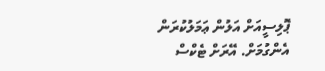ޕޮލިސީއަށް އަލުން ޢަމަލުކުރަން އެންގުމަށް. އޭރަށް ޓެކްސް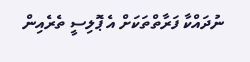ނުދައްކާ ފަރާތްތަކަށް އެ ޕޮލިސީ ތެރެއިން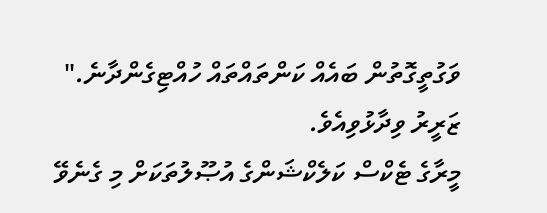ވަގުތީގޮތުން ބައެއް ކަންތައްތައް ހުއްޓިގެންދާނެ." ޒަރީރު ވިދާޅުވިއެވެ.
މީރާގެ ޓެކްސް ކަލެކްޝަންގެ އުޞޫލުތަކަށް މި ގެނެވޭ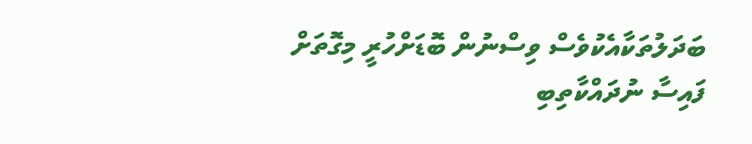ބަދަލުތަކާއެކުވެސް ވިސްނުން ބޮޑަށްހުރީ މިގޮތަށް ފައިސާ ނުދައްކާތިބި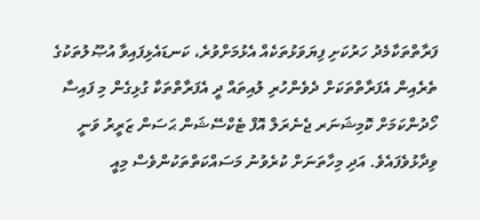ފަރާތްތަކާމެދު ހަރުކަށި ފިޔަވަޅުތަކެއް އެޅުމަށްވުރެ، ކަނޑައެޅިފައިވާ އުޞޫލުތަކުގެ ތެރެއިން އެފަރާތްތަކަށް ދެވެންހުރި ލުއިތައް ދީ އެފަރާތްތަކާ ގުޅިގެން މި ފައިސާ ހޯދުންކަމަށް ކޮމިޝަނަރ ޖެނެރަލް އޮފް ޓެކްސޭޝަން ޙަސަން ޒަރީރު ވަނީ ވިދާޅުވެފައެވެ. އަދި މިހާތަނަށް ކުރެވުނު މަސައްކަތްތަކުންވެސް މިއީ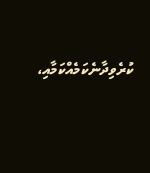ކުރެވިދާނެކަމެއްކަމާއި،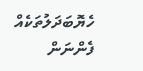ހެޔޮބަދަލުތަކެއް ފެންނަން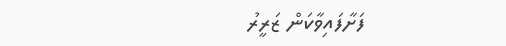ފަށާފައިވާކަން ޒަރީރު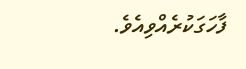ފާހަގަކުރެއްވިއެވެ.